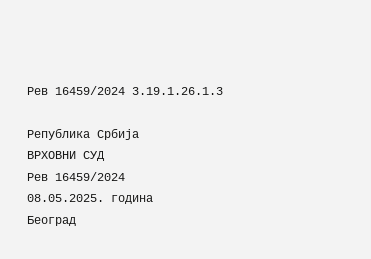Рев 16459/2024 3.19.1.26.1.3

Република Србија
ВРХОВНИ СУД
Рев 16459/2024
08.05.2025. година
Београд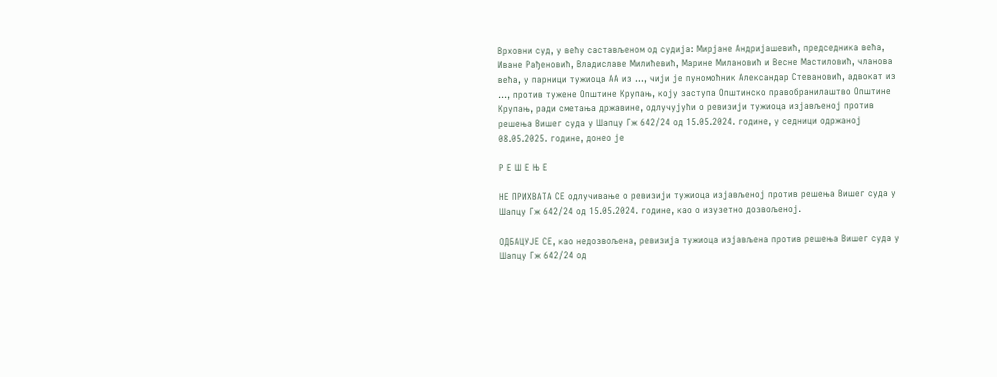Врховни суд, у већу састављеном од судија: Мирјане Андријашевић, председника већа, Иване Рађеновић, Владиславе Милићевић, Марине Милановић и Весне Мастиловић, чланова већа, у парници тужиоца АА из ..., чији је пуномоћник Александар Стевановић, адвокат из ..., против тужене Општине Крупањ, коју заступа Општинско правобранилаштво Општине Крупањ, ради сметања државине, одлучујући о ревизији тужиоца изјављеној против решења Вишег суда у Шапцу Гж 642/24 од 15.05.2024. године, у седници одржаној 08.05.2025. године, донео је

Р Е Ш Е Њ Е

НЕ ПРИХВАТА СЕ одлучивање о ревизији тужиоца изјављеној против решења Вишег суда у Шапцу Гж 642/24 од 15.05.2024. године, као о изузетно дозвољеној.

ОДБАЦУЈЕ СЕ, као недозвољена, ревизија тужиоца изјављена против решења Вишег суда у Шапцу Гж 642/24 од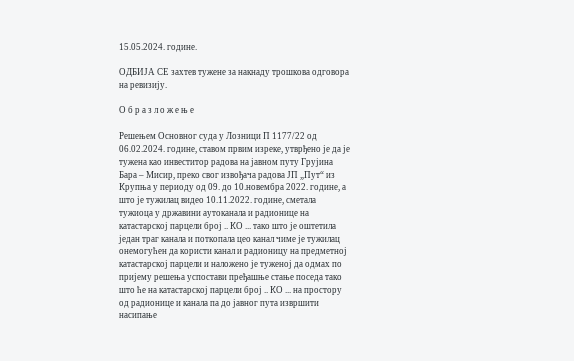15.05.2024. године.

ОДБИЈА СЕ захтев тужене за накнаду трошкова одговора на ревизију.

О б р а з л о ж е њ е

Решењем Основног суда у Лозници П 1177/22 од 06.02.2024. године, ставом првим изреке, утврђено је да је тужена као инвеститор радова на јавном путу Грујина Бара – Мисир, преко свог извођача радова ЈП „Пут“ из Крупња у периоду од 09. до 10.новембра 2022. године, а што је тужилац видео 10.11.2022. године, сметала тужиоца у државини аутоканала и радионице на катастарској парцели број .. КО ... тако што је оштетила један траг канала и поткопала цео канал чиме је тужилац онемогућен да користи канал и радионицу на предметној катастарској парцели и наложено је туженој да одмах по пријему решења успостави пређашње стање поседа тако што ће на катастарској парцели број .. КО ... на простору од радионице и канала па до јавног пута извршити насипање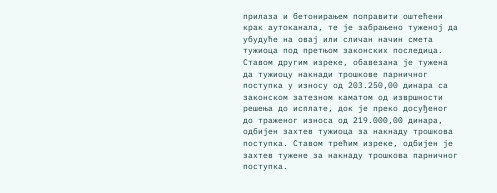прилаза и бетонирањем поправити оштећени крак аутоканала, те је забрањено туженој да убудуће на овај или сличан начин смета тужиоца под претњом законских последица. Ставом другим изреке, обавезана је тужена да тужиоцу накнади трошкове парничног поступка у износу од 203.250,00 динара са законском затезном каматом од извршности решења до исплате, док је преко досуђеног до траженог износа од 219.000,00 динара, одбијен захтев тужиоца за накнаду трошкова поступка. Ставом трећим изреке, одбијен је захтев тужене за накнаду трошкова парничног поступка.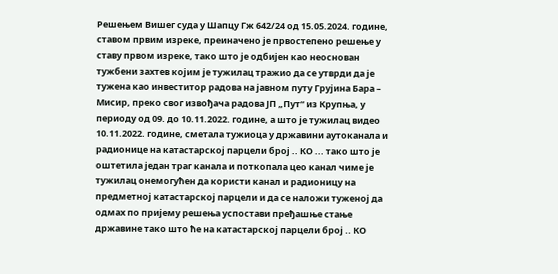Решењем Вишег суда у Шапцу Гж 642/24 од 15.05.2024. године, ставом првим изреке, преиначено је првостепено решење у ставу првом изреке, тако што је одбијен као неоснован тужбени захтев којим је тужилац тражио да се утврди да је тужена као инвеститор радова на јавном путу Грујина Бара – Мисир, преко свог извођача радова ЈП „Пут“ из Крупња, у периоду од 09. до 10.11.2022. године, а што је тужилац видео 10.11.2022. године, сметала тужиоца у државини аутоканала и радионице на катастарској парцели број .. КО ... тако што је оштетила један траг канала и поткопала цео канал чиме је тужилац онемогућен да користи канал и радионицу на предметној катастарској парцели и да се наложи туженој да одмах по пријему решења успостави пређашње стање државине тако што ће на катастарској парцели број .. КО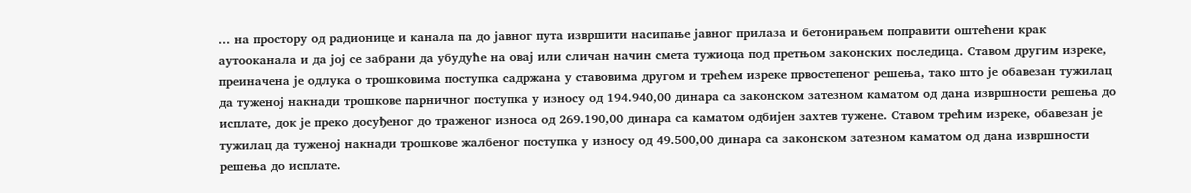... на простору од радионице и канала па до јавног пута извршити насипање јавног прилаза и бетонирањем поправити оштећени крак аутооканала и да јој се забрани да убудуће на овај или сличан начин смета тужиоца под претњом законских последица. Ставом другим изреке, преиначена је одлука о трошковима поступка садржана у ставовима другом и трећем изреке првостепеног решења, тако што је обавезан тужилац да туженој накнади трошкове парничног поступка у износу од 194.940,00 динара са законском затезном каматом од дана извршности решења до исплате, док је преко досуђеног до траженог износа од 269.190,00 динара са каматом одбијен захтев тужене. Ставом трећим изреке, обавезан је тужилац да туженој накнади трошкове жалбеног поступка у износу од 49.500,00 динара са законском затезном каматом од дана извршности решења до исплате.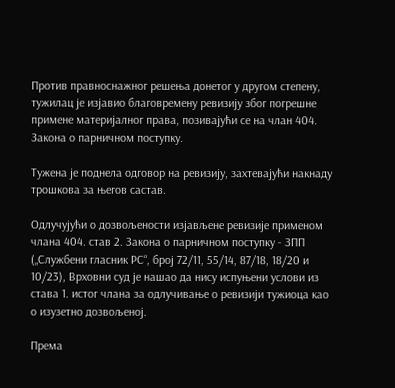Против правноснажног решења донетог у другом степену, тужилац је изјавио благовремену ревизију због погрешне примене материјалног права, позивајући се на члан 404. Закона о парничном поступку.

Тужена је поднела одговор на ревизију, захтевајући накнаду трошкова за његов састав.

Одлучујући о дозвољености изјављене ревизије применом члана 404. став 2. Закона о парничном поступку - ЗПП („Службени гласник РС“, број 72/11, 55/14, 87/18, 18/20 и 10/23), Врховни суд је нашао да нису испуњени услови из става 1. истог члана за одлучивање о ревизији тужиоца као о изузетно дозвољеној.

Према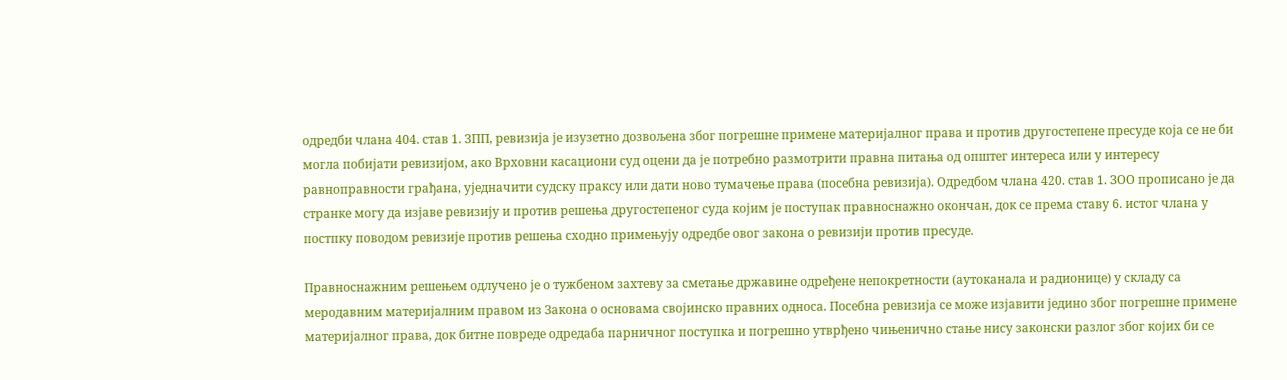одредби члана 404. став 1. ЗПП, ревизија је изузетно дозвољена због погрешне примене материјалног права и против другостепене пресуде која се не би могла побијати ревизијом, ако Врховни касациони суд оцени да је потребно размотрити правна питања од општег интереса или у интересу равноправности грађана, уједначити судску праксу или дати ново тумачење права (посебна ревизија). Одредбом члана 420. став 1. ЗОО прописано је да странке могу да изјаве ревизију и против решења другостепеног суда којим је поступак правноснажно окончан, док се према ставу 6. истог члана у постпку поводом ревизије против решења сходно примењују одредбе овог закона о ревизији против пресуде.

Правноснажним решењем одлучено је о тужбеном захтеву за сметање државине одређене непокретности (аутоканала и радионице) у складу са меродавним материјалним правом из Закона о основама својинско правних односа. Посебна ревизија се може изјавити једино због погрешне примене материјалног права, док битне повреде одредаба парничног поступка и погрешно утврђено чињенично стање нису законски разлог због којих би се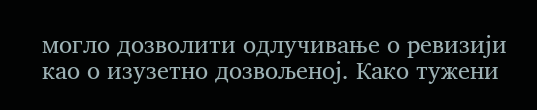могло дозволити одлучивање о ревизији као о изузетно дозвољеној. Како тужени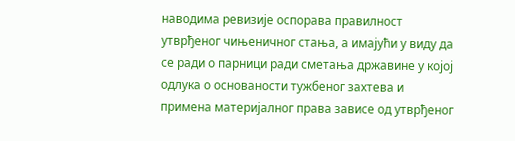наводима ревизије оспорава правилност утврђеног чињеничног стања, а имајући у виду да се ради о парници ради сметања државине у којој одлука о основаности тужбеног захтева и примена материјалног права зависе од утврђеног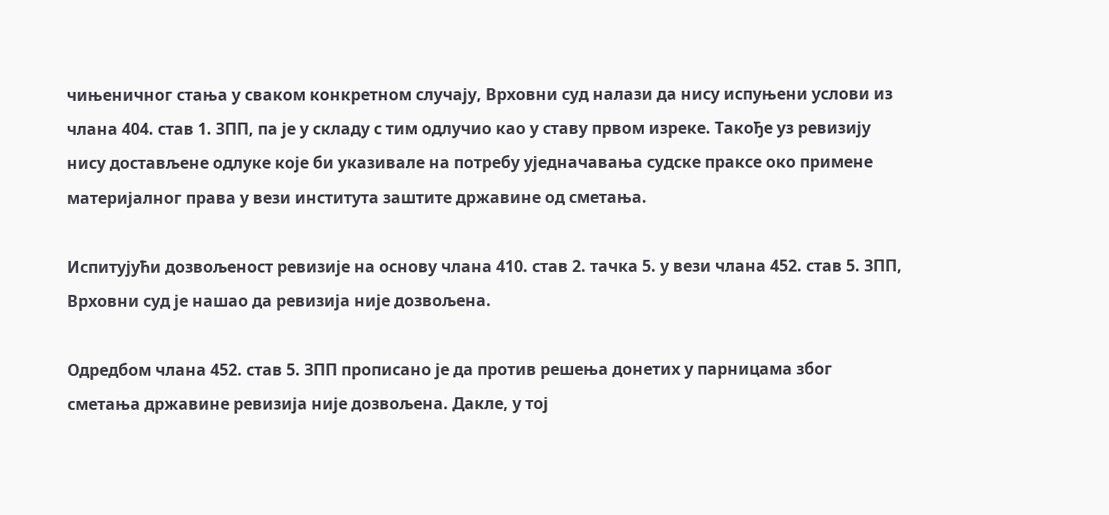чињеничног стања у сваком конкретном случају, Врховни суд налази да нису испуњени услови из члана 404. став 1. ЗПП, па је у складу с тим одлучио као у ставу првом изреке. Такође уз ревизију нису достављене одлуке које би указивале на потребу уједначавања судске праксе око примене материјалног права у вези института заштите државине од сметања.

Испитујући дозвољеност ревизије на основу члана 410. став 2. тачка 5. у вези члана 452. став 5. ЗПП, Врховни суд је нашао да ревизија није дозвољена.

Одредбом члана 452. став 5. ЗПП прописано је да против решења донетих у парницама због сметања државине ревизија није дозвољена. Дакле, у тој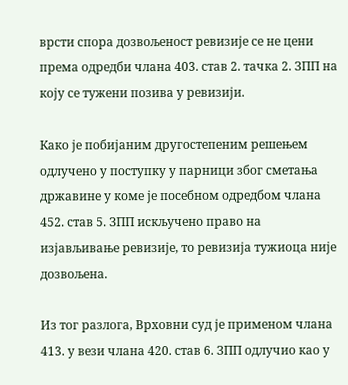врсти спора дозвољеност ревизије се не цени према одредби члана 403. став 2. тачка 2. ЗПП на коју се тужени позива у ревизији.

Како је побијаним другостепеним решењем одлучено у поступку у парници због сметања државине у коме је посебном одредбом члана 452. став 5. ЗПП искључено право на изјављивање ревизије, то ревизија тужиоца није дозвољена.

Из тог разлога, Врховни суд је применом члана 413. у вези члана 420. став 6. ЗПП одлучио као у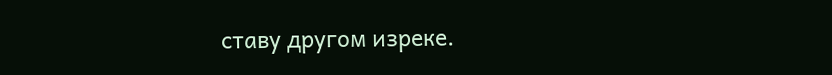ставу другом изреке.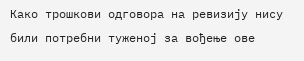Како трошкови одговора на ревизију нису били потребни туженој за вођење ове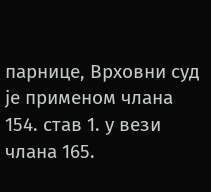парнице, Врховни суд је применом члана 154. став 1. у вези члана 165.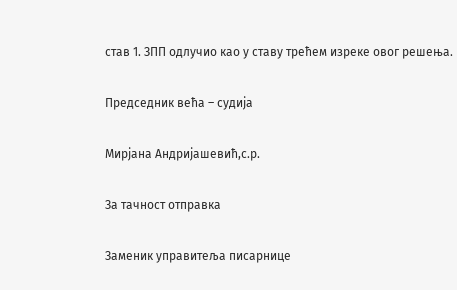став 1. ЗПП одлучио као у ставу трећем изреке овог решења.

Председник већа – судија

Мирјана Андријашевић,с.р.

За тачност отправка

Заменик управитеља писарнице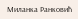Миланка Ранковић